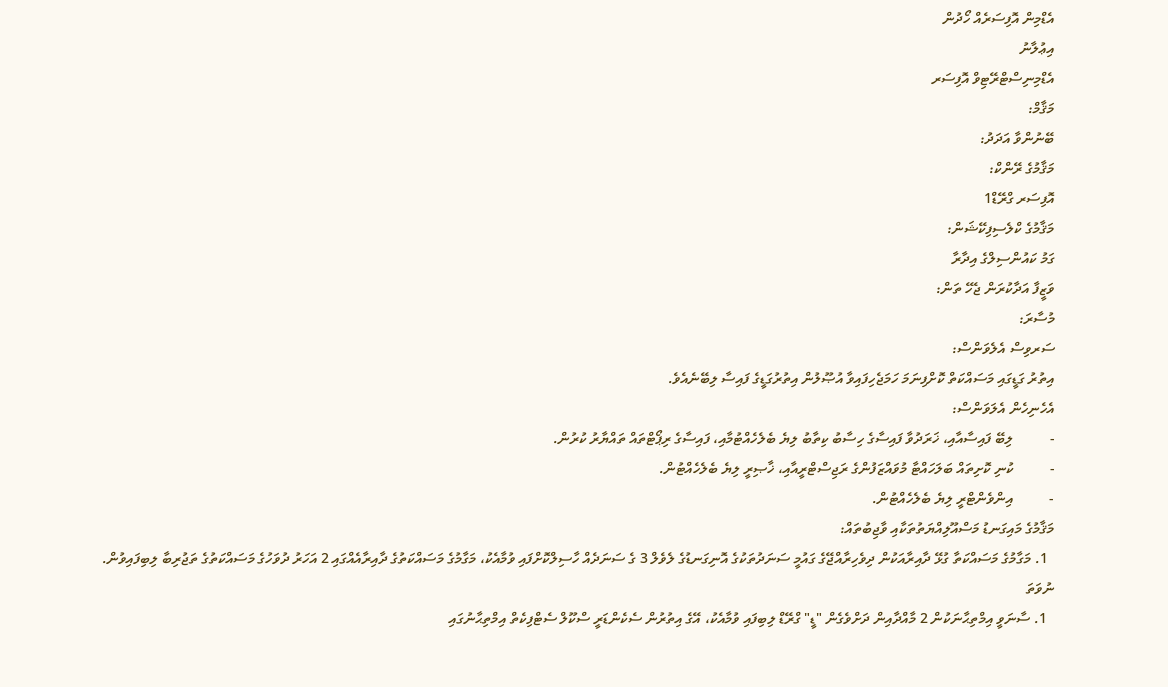އެޑްމިން އޮފިސަރެއް ހޯދުން
އިޢުލާނު
އެޑްމިނިސްޓްރޭޓިވް އޮފިސަރ
މަޤާމް:
ބޭނުންވާ އަދަދު:
މަޤާމުގެ ރޭންކް:
އޮފިސަރ ގްރޭޑް1
މަޤާމުގެ ކްލެސިފިކޭޝަން:
ގަމު ކައުންސިލްގެ އިދާރާ
ވަޒީފާ އަދާކުރަން ޖެހޭ ތަން:
މުސާރަ:
ސަރވިސް އެލެވަންސް:
އިތުރު ގަޑީގައި މަސައްކަތް ކޮށްފިނަމަ ހަމަޖެހިފައިވާ އުޞޫލުން އިތުރުގަޑީގެ ފައިސާ ލިބޭނެއެވެ.
އެހެނިހެން އެލަވަންސް:
-          ލިބޭ ފައިސާއާއި، ޚަރަދުވާ ފައިސާގެ ހިސާބު ކިތާބު ލިޔެ ބެލެހެއްޓުމާއި، ފައިސާގެ ރިޕޯޓްތައް ތައްޔާރު ކުރުން.
-          ކުނި ކޮށިތައް ބަލަހައްޓާ މުވައްޒަފުންގެ ރަޖިސްޓްރީއާއި، ޚާޞިރީ ލިޔެ ބެލެހެއްޓުން.
-          އިންވެންޓްރީ ލިޔެ ބެލެހެއްޓުން.
މަޤާމުގެ މައިގަނޑު މަސްއޫލިއްޔަތުތަކާއި ވާޖިބުތައް:
  1. މަގާމުގެ މަސައްކަތާ ގުޅޭ ދާއިރާއަކުން ދިވެހިރާއްޖޭގެ ގައުމީ ސަނަދުތަކުގެ އޮނިގަނޑުގެ ލެވެލް 3 ގެ ސަނަދެއް ހާސިލްކޮށްފައި ވުމާއެކު، މަގާމުގެ މަސައްކަތުގެ ދާއިރާއެއްގައި 2 އަހަރު ދުވަހުގެ މަސައްކަތުގެ ތަޖުރިބާ ލިބިފައިވުން.
ނުވަތަ
  1. ސާނަވީ އިމްތިޙާނަކުން 2 މާއްދާއިން ދަށްވެގެން "ޑީ" ގްރޭޑް ލިބިފައި ވުމާއެކު، އޭގެ އިތުރުން ސެކެންޑަރީ ސްކޫލް ސެޓްފިކެތް އިމްތިޙާނުގައި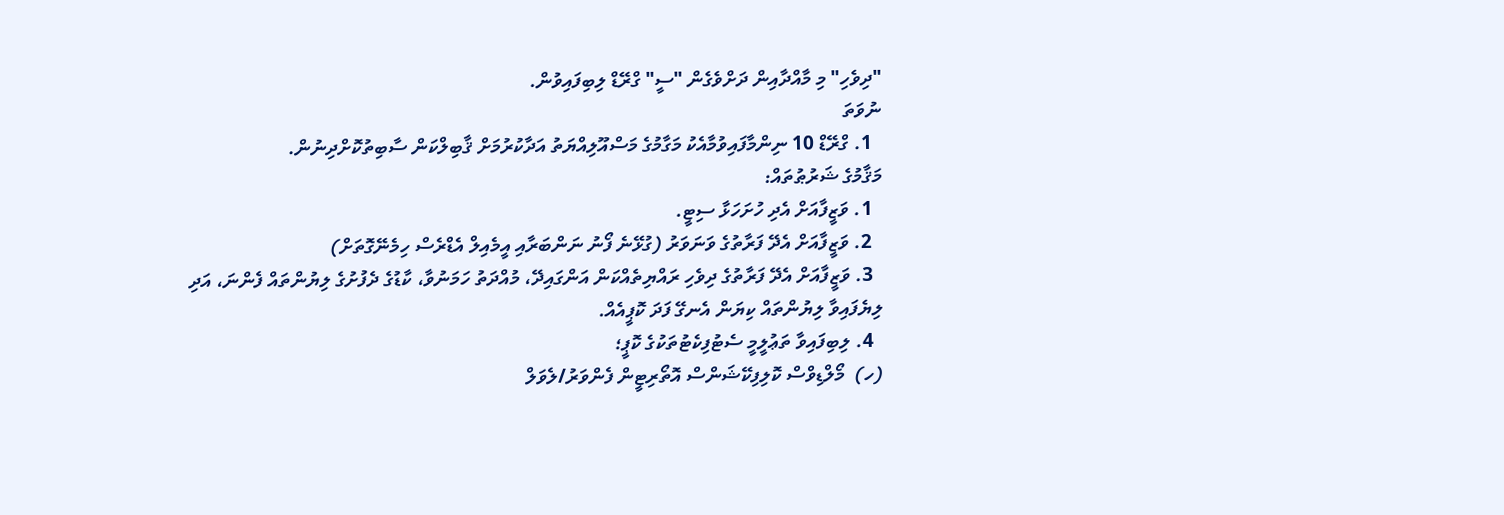"ދިވެހި" މި މާއްދާއިން ދަށްވެގެން "ސީ" ގްރޭޑް ލިބިފައިވުން.
ނުވަތަ
  1. ގްރޭޑް 10 ނިންމާފައިވުމާއެކު މަގާމުގެ މަސްއޫލިއްޔަތު އަދާކުރުމަށް ޤާބިލްކަން ސާބިތުކޮށްދިނުން.
މަޤާމުގެ ޝަރުޠުތައް:
  1. ވަޒީފާއަށް އެދި ހުށަހަޅާ ސިޓީ.
  2. ވަޒީފާއަށް އެދޭ ފަރާތުގެ ވަނަވަރު (ގުޅޭނެ ފޯނު ނަންބަރާއި އީމެއިލް އެޑްރެސް ހިމެނޭގޮތަށް)
  3. ވަޒީފާއަށް އެދޭ ފަރާތުގެ ދިވެހި ރައްޔިތެއްކަން އަންގައިދޭ، މުއްދަތު ހަމަނުވާ، ކާޑުގެ ދެފުށުގެ ލިޔުންތައް ފެންނަ، އަދި ލިޔެފައިވާ ލިޔުންތައް ކިޔަން އެނގޭ ފަދަ ކޮޕީއެއް.
  4. ލިބިފައިވާ ތަޢުލީމީ ސެޓުފިކެޓުތަކުގެ ކޮޕީ؛
(ހ)  މޯލްޑިވްސް ކޮލިފިކޭޝަންސް އޮތޯރިޓީން ފެންވަރު/ލެވަލް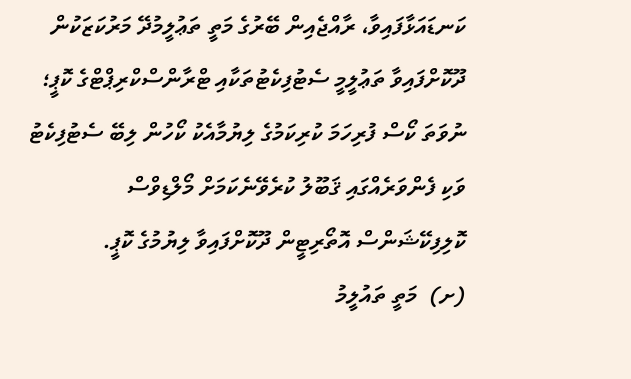ކަނޑައަޅާފައިވާ، ރާއްޖެއިން ބޭރުގެ މަތީ ތަޢުލީމުދޭ މަރުކަޒަކުން ދޫކޮށްފައިވާ ތަޢުލީމީ ސެޓުފިކެޓުތަކާއި ޓްރާންސްކްރިޕްޓްގެ ކޮޕީ؛  ނުވަތަ ކޯސް ފުރިހަމަ ކުރިކަމުގެ ލިޔުމާއެކު ކޯހުން ލިބޭ ސެޓުފިކެޓު ވަކި ފެންވަރެއްގައި ޤަބޫލު ކުރެވޭނެކަމަށް މޯލްޑިވްސް ކޮލިފިކޭޝަންސް އޮތޯރިޓީން ދޫކޮށްފައިވާ ލިޔުމުގެ ކޮޕީ.
(ށ)  މަތީ ތައުލީމު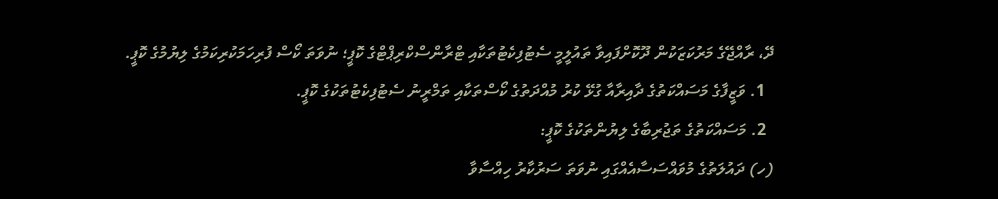ދޭ، ރާއްޖޭގެ މަރުކަޒަކުން ދޫކޮށްފައިވާ ތައުލީމީ ސެޓުފިކެޓުތަކާއި ޓްރާންސްކްރިޕްޓްގެ ކޮޕީ؛ ނުވަތަ ކޯސް ފުރިހަމަކުރިކަމުގެ ލިޔުމުގެ ކޮޕީ.
  1. ވަޒީފާގެ މަސައްކަތުގެ ދާއިރާއާ ގުޅޭ ކުރު މުއްދަތުގެ ކޯސްތަކާއި ތަމްރީނު ސެޓުފިކެޓުތަކުގެ ކޮޕީ.
  2. މަސައްކަތުގެ ތަޖުރިބާގެ ލިޔުންތަކުގެ ކޮޕީ:
(ހ) ދައުލަތުގެ މުވައްސަސާއެއްގައި ނުވަތަ ސަރުކާރު ހިއްސާވާ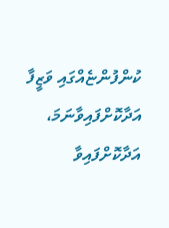ކުންފުންޏެއްގައި ވަޒީފާ އަދާކޮށްފައިވާނަމަ، އަދާކޮށްފައިވާ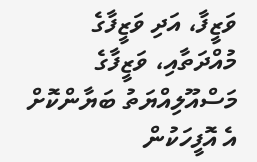ވަޒީފާ، އަދި ވަޒީފާގެ މުއްދަތާއި، ވަޒީފާގެ މަސްއޫލިއްޔަތު ބަޔާންކޮށް އެ އޮފީހަކުން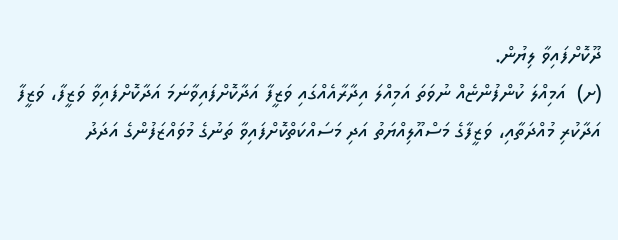ދޫކޮށްފައިވާ ލިޔުން.
(ށ)  އަމިއްލަ ކުންފުންޏެއް ނުވަތަ އަމިއްލަ އިދާރާއެއްގައި ވަޒީފާ އަދާކޮށްފައިވާނަމަ އަދާކޮށްފައިވާ ވަޒީފާ، ވަޒީފާ އަދާކުރި މުއްދަތާއި، ވަޒީފާގެ މަސްއޫލިއްޔަތު އަދި މަސައްކަތްކޮށްފައިވާ ތަނުގެ މުވައްޒަފުންގެ އަދަދު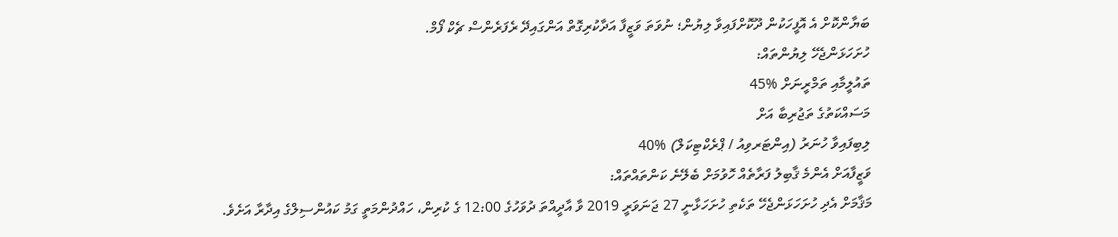ބަޔާންކޮށް އެ އޮފީހަކުން ދޫކޮށްފައިވާ ލިޔުން؛ ނުވަތަ ވަޒީފާ އަދާކުރިގޮތް އަންގައިދޭ ރެފަރެންސް ޗެކް ފޯމް.
ހުށަހަޅަންޖެހޭ ލިޔުންތައް:
ތައުލީމާއި ތަމްރީނަށް %45
މަސައްކަތުގެ ތަޖުރިބާ އަށް
ލިބިފައިވާ ހުނަރު (އިންޓަރވިއު / ޕްރެކްޓިކަލް) %40
ވަޒީފާއަށް އެންމެ ޤާބިލު ފަރާތެއް ހޮވުމަށް ބެލޭނެ ކަންތައްތައް:
މަޤާމަށް އެދި ހުށަހަޅަންޖެހޭ ތަކެތި ހުށަހަޅާނީ 27 ޖަނަވަރީ 2019 ވާ އާދީއްތަ ދުވަހުގެ 12:00 ގެ ކުރިން، ހައްދުންމަތީ ގަމު ކައުންސިލްގެ އިދާރާ އަށެވެ.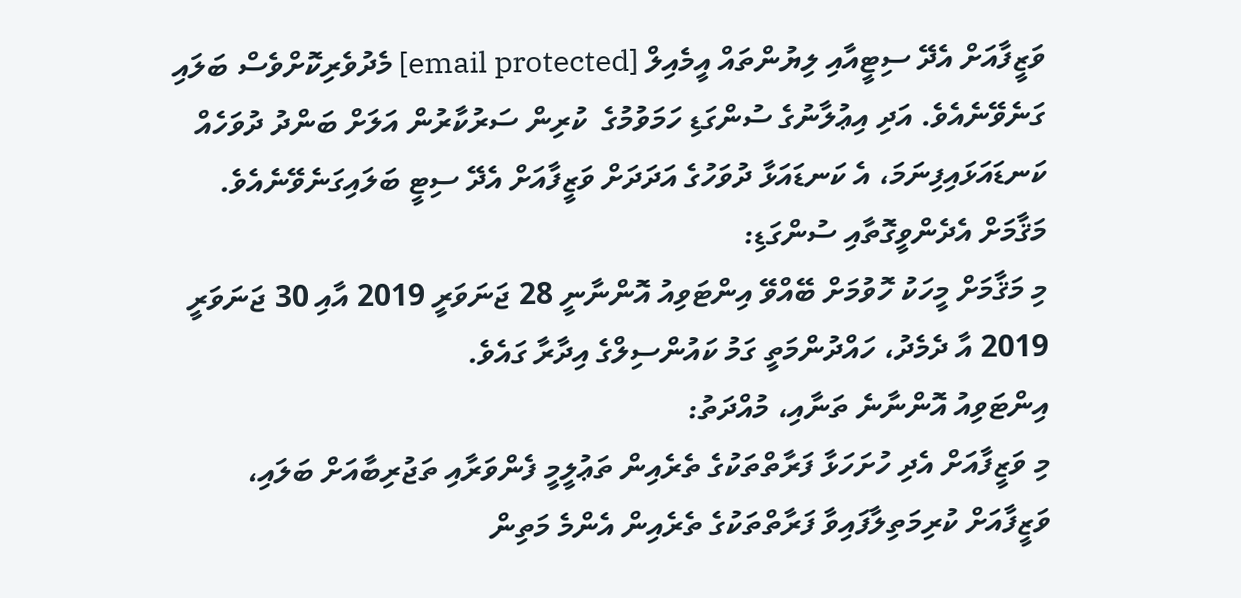ވަޒީފާއަށް އެދޭ ސިޓީއާއި ލިޔުންތައް އީމެއިލް [email protected] މެދުވެރިކޮށްވެސް ބަލައި ގަނެވޭނެއެވެ. އަދި އިޢުލާނުގެ ސުންގަޑި ހަމަވުމުގެ  ކުރިން ސަރުކާރުން އަލަށް ބަންދު ދުވަހެއް ކަނޑައަޅައިފިނަމަ، އެ ކަނޑައަޅާ ދުވަހުގެ އަދަދަށް ވަޒީފާއަށް އެދޭ ސިޓީ ބަލައިގަނެވޭނެއެވެ.
މަޤާމަށް އެދެންވީގޮތާއި ސުންގަޑި:
މި މަޤާމަށް މީހަކު ހޮވުމަށް ބޭއްވޭ އިންޓަވިއު އޮންނާނީ 28 ޖަނަވަރީ 2019 އާއި 30 ޖަނަވަރީ 2019 އާ ދެމެދު، ހައްދުންމަތީ ގަމު ކައުންސިލްގެ އިދާރާ ގައެވެ.
އިންޓަވިއު އޮންނާނެ ތަނާއި، މުއްދަތު:
މި ވަޒީފާއަށް އެދި ހުށަހަޅާ ފަރާތްތަކުގެ ތެރެއިން ތަޢުލީމީ ފެންވަރާއި ތަޖުރިބާއަށް ބަލައި، ވަޒީފާއަށް ކުރިމަތިލާފައިވާ ފަރާތްތަކުގެ ތެރެއިން އެންމެ މަތިން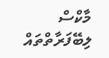މާކްސް ލިބޭފަރާތްތައް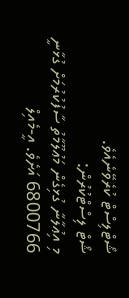ޝޯޓްލިސްޓް ކުރެވޭނެއެވެ.
ޝޯޓް ލިސްޓްކުރުން:
މި އިޢުލާނާ ގުޅިގެން މަޢުލޫމާތު ސާފުކުރުމަށް ގުޅާނީ 6800766 އަށެވެ. އީ-މެއިލް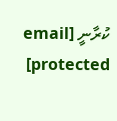ކުރާނީ [email protected]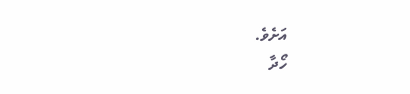އަށެވެ.
ހޯދާ